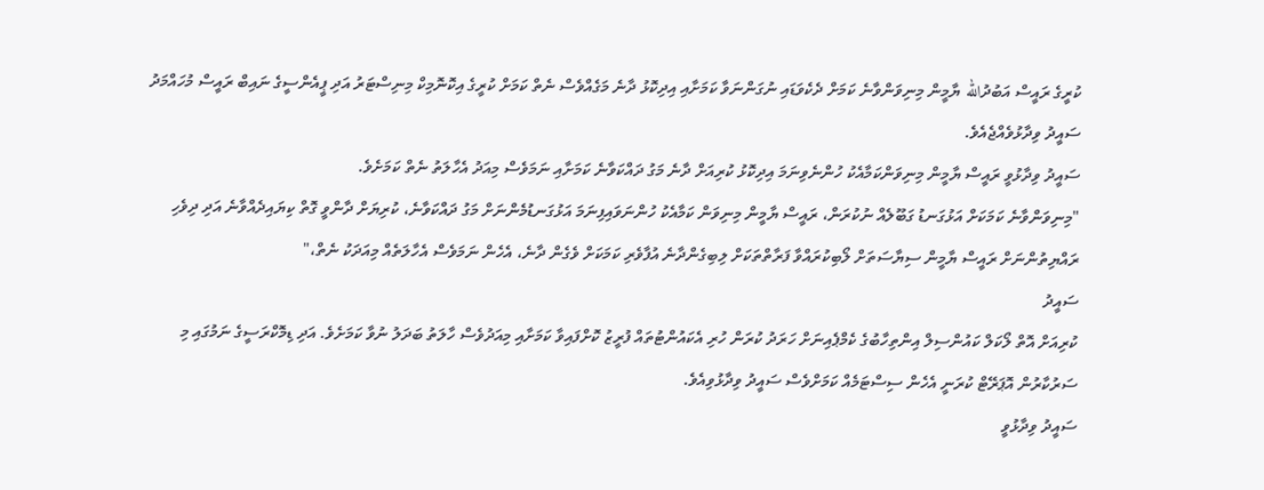ކުރީގެ ރައީސް އަބުދުالله ޔާމީން މިނިވަންވާނެ ކަމަށް ދެކެވަޑައި ނުގަންނަވާ ކަމަށާއި އިދިކޮޅު ދާނެ މަގެއްވެސް ނެތް ކަމަށް ކުރީގެ އިކޮނޮމިކް މިނިސްޓަރު އަދި ޕީއެންސީގެ ނައިބް ރައީސް މުހައްމަދު ސައީދު ވިދާޅުވެއްޖެއެވެ.
ސައީދު ވިދާޅުވީ ރައީސް ޔާމީން މިނިވަންކަމާއެކު ހުންނެވިނަމަ އިދިކޮޅު ކުރިއަށް ދާނެ މަގު ދައްކަވާނެ ކަމަށާއި ނަމަވެސް މިއަދު އެހާލަތު ނެތް ކަމަށެވެ.
"މިނިވަންވާނެ ކަމަކަށް އަޅުގަނޑު ގަބޫލެއް ނުކުރަން، ރައީސް ޔާމީން މިނިވަން ކަމާއެކު ހުންނަވައިފިނަމަ އަޅުގަނޑުމެންނަށް މަގު ދައްކަވާނެ، ކުރިޔަށް ދާންވީ ގޮތް ކިޔައިދެއްވާނެ އަދި ދިވެހި ރައްޔިތުންނަށް ރައީސް ޔާމީން ސިޔާސަތަށް ލޯބިކުރައްވާ ފަރާތްތަކަށް ލިބިގެންދާނެ އުފާވެރި ކަމަކަށް ވެގެން ދާނެ، އެހެން ނަމަވެސް އެހާލަތެއް މިއަދަކު ނެތް،"
ސައީދު
ކުރިއަށް އޮތް ލޯކަލް ކައުންސިލް އިންތިހާބުގެ ކެމްޕެއިނަށް ހަރަދު ކުރަން ހުރި އެކައުންޓުތައް ފުރީޒު ކޮށްފައިވާ ކަމަށާއި މިއަދުވެސް ހާލަތު ބަދަލު ނުވާ ކަމަށެވެ. އަދި ޑިމޮކްރަސީގެ ނަމުގައި މި ސަރުކާރުން އޮޕަރޭޓް ކުރަނީ އެހެން ސިސްޓަމެއް ކަމަށްވެސް ސައީދު ވިދާޅުވިއެވެ.
ސައީދު ވިދާޅުވީ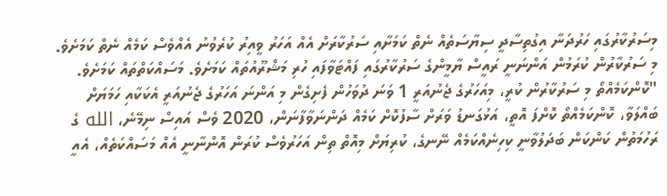މިސަރުކާރުގައި ހަރުދަނާ އިގުތިސާދީ ސިޔާސަތެއް ނެތް ކަމަށާއި ސަރުކާރަށް އެއް އަހަރު ވީއިރު ކުރެވުނު އެއްވެސް ކަމެއް ނެތް ކަމަށެވެ. މި ސަރުކާރުން ކުރަމުން އަންނަނީ ރައީސް ޔާމީންގެ ސަރުކާރުގައި ފައްޓަވާފައި ހުރި މަޝްރޫއުތައް ކަމަށެވެ. މަސައްކަތްތައް ކަމަށެވެ.
"ކޮންކަމެއްތޯ މި ސަރުކާރުން ކުރީ، މިއަހަރުގެ ޖެނުއަރީ 1 ވަނަ ދުވަހުން ފެށިގެން މި އަންނަ އަހަރުގެ ޖެނުއަރީ އެކަކާއި ހަމަޔަށް ބައްލަވާ، ކޮންކަމެއްތޯ ކޮށްފަ އޮތީ، އަޅުގަނޑު ވަރަށް ސާފުކޮށް ކަމެއް ދަންނަވާފާނަން، 2020 ވެސް އައިސް ނިމޭނެ، الله ގެ ރަހުމަތުން ކަންކަން ބަދަލުވާނީ ކިހިނެއްކަމެއް ނޭނގެ، ކުރިޔަށް މިއޮތް ތިން އަހަރުވެސް ކުރަން އޮންނާނީ އެއް މަސައްކަތެއް، އެއީ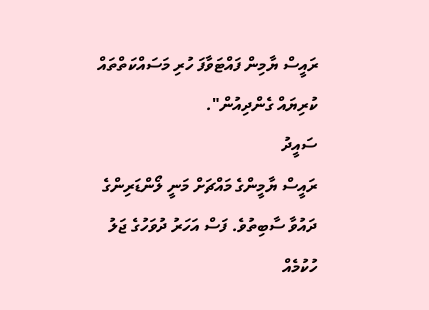ރައީސް ޔާމިން ފައްޓަވާފަ ހުރި މަސައްކަތްތައް ކުރިޔައް ގެންދިއުން".
ސައީދު
ރައީސް ޔާމީންގެ މައްޗަށް މަނީ ލޯންޑަރިންގެ ދައުވާ ސާބިތުވެ. ފަސް އަހަރު ދުވަހުގެ ޖަލު ހުކުމެއް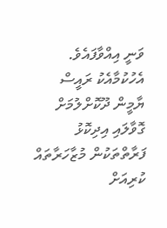ވަނީ އިއްވާފައެވެ. އެހުކުމާއެކު ރައީސް ޔާމީން ދޫކޮށްލުމަށް ގޮވާލައި އިދިކޮޅު ފަރާތްތަކުން މުޒާހަރާތައް ކުރިއަށް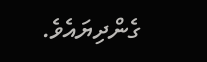ގެންދިޔައެވެ.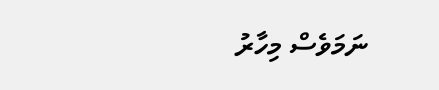ނަމަވެސް މިހާރު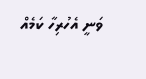ވަނީ އެހުރިހާ ކަމެއް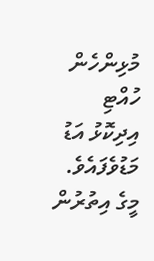މުޅިންހެން ހުއްޓި އިދިކޮޅު އަޑު މަޑުވެފައެވެ.
މީގެ އިތުރުން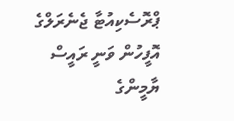ޕްރޮސެކިއުޓާ ޖެނެރަލްގެ އޮފީހުން ވަނީ ރައީސް ޔާމީންގެ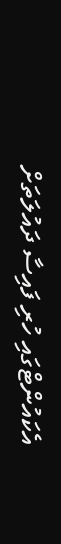އެކައުންޓްގައި ހުރި ފައިސާ ދައުލަތަށް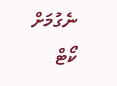ނެގުމަށް ކޯޓް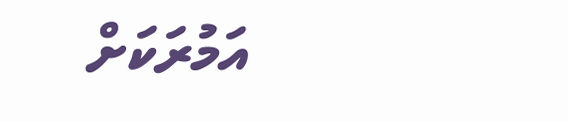އަމުރަކަށް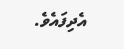އެދިފައެވެ.